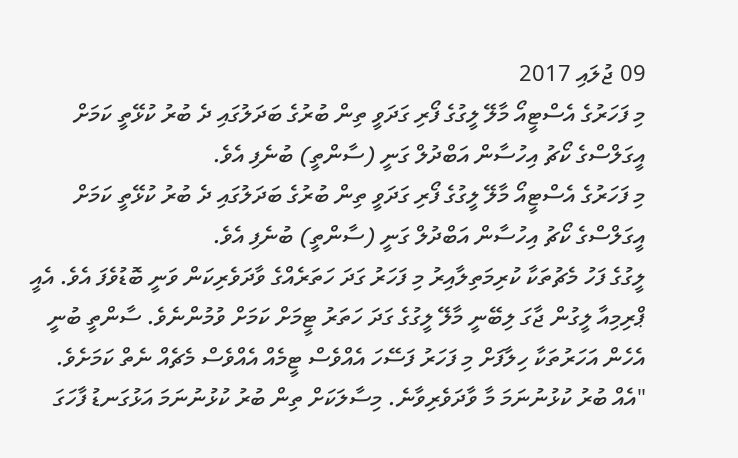09 ޖުލައި 2017
މި ފަހަރުގެ އެސްޓީއޯ މާލޭ ލީގުގެ ފޯރި ގަދަވީ ތިން ބުރުގެ ބަދަލުގައި ދެ ބުރު ކުޅޭތީ ކަމަށް އީގަލްސްގެ ކޯޗު އިހުސާން އަބްދުލް ގަނީ (ސާންތީ) ބުނެފި އެވެ.
މި ފަހަރުގެ އެސްޓީއޯ މާލޭ ލީގުގެ ފޯރި ގަދަވީ ތިން ބުރުގެ ބަދަލުގައި ދެ ބުރު ކުޅޭތީ ކަމަށް އީގަލްސްގެ ކޯޗު އިހުސާން އަބްދުލް ގަނީ (ސާންތީ) ބުނެފި އެވެ.
ލީގުގެ ފަހު މެޗުތަކާ ކުރިމަތިލާއިރު މި ފަހަރު ގަދަ ހަތަރެއްގެ ވާދަވެރިކަން ވަނީ ބޮޑުވެފަ އެވެ. އެއީ ޕްރިމިއާ ލީގުން ޖާގަ ލިބޭނީ މާލޭ ލީގުގެ ގަދަ ހަތަރު ޓީމަށް ކަމަށް ވުމުންނެވެ. ސާންތީ ބުނީ އެހެން އަހަރުތަކާ ހިލާފަށް މި ފަހަރު ފަސޭހަ އެއްވެސް ޓީމެއް އެއްވެސް މެޗެއް ނެތް ކަމަށެވެ.
"އެއް ބުރު ކުޅުނުނަމަ މާ ވާދަވެރިވާނެ. މިސާލަކަށް ތިން ބުރު ކުޅުނުނަމަ އަޅުގަނޑު ފާހަގަ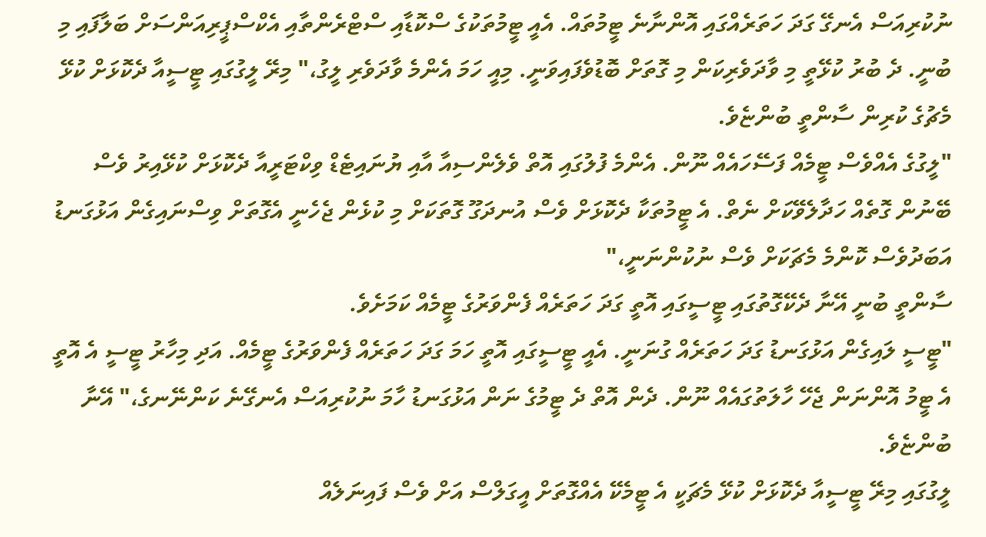ނުކުރިއަސް އެނގޭ ގަދަ ހަތަރެއްގައި އޮންނާނެ ޓީމުތައް. އެއީ ޓީމުތަކުގެ ސްކޮޑާއި ސްޓްރެންތާއި އެކްސްޕީރިއަންސަށް ބަލާފައި މި ބުނީ. ދެ ބުރު ކުޅޭތީ މި ވާދަވެރިކަން މި ގޮތަށް ބޮޑުވެފައިވަނީ. މިއީ ހަމަ އެންމެ ވާދަވެރި ލީގު،" މިރޭ ލީގުގައި ޓީސީއާ ދެކޮޅަށް ކުޅޭ މެޗުގެ ކުރިން ސާންތީ ބުންޏެވެ.
"ލީގުގެ އެއްވެސް ޓީމެއް ފަސޭހައެއް ނޫން. އެންމެ ފުލުގައި އޮތް ވެލެންސިއާ އާއި ޔުނައިޓެޑް ވިކްޓަރީއާ ދެކޮޅަށް ކުޅޭއިރު ވެސް ބޭނުން ގޮތެއް ހަދާލެވޭކަށް ނެތް. އެ ޓީމުތަކާ ދެކޮޅަށް ވެސް އުނދަގޫ ގޮތަކަށް މި ކުޅެން ޖެހެނީ އެގޮތަށް ވިސްނައިގެން އަޅުގަނޑު އަބަދުވެސް ކޮންމެ މެޗަކަށް ވެސް ނުކުންނަނީ،"
ސާންތީ ބުނީ އޭނާ ދެކޭގޮތުގައި ޓީސީގައި އޮތީ ގަދަ ހަތަރެއް ފެންވަރުގެ ޓީމެއް ކަމަށެވެ.
"ޓީސީ ލައިގެން އަޅުގަނޑު ގަދަ ހަތަރެއް ގުނަނީ. އެއީ ޓީސީގައި އޮތީ ހަމަ ގަދަ ހަތަރެއް ފެންވަރުގެ ޓީމެއް. އަދި މިހާރު ޓީސީ އެ އޮތީ އެ ޓީމު އޮންނަން ޖެހޭ ހާލަތުގައެއް ނޫން. ދެން އޮތް ދެ ޓީމުގެ ނަން އަޅުގަނޑު ހާމަ ނުކުރިއަސް އެނގޭނެ ކަންނޭނގެ،" އޭނާ ބުންޏެވެ.
ލީގުގައި މިރޭ ޓީސީއާ ދެކޮޅަށް ކުޅޭ މެޗަކީ އެ ޓީމެކޭ އެއްގޮތަށް އީގަލްސް އަށް ވެސް ފައިނަލެއް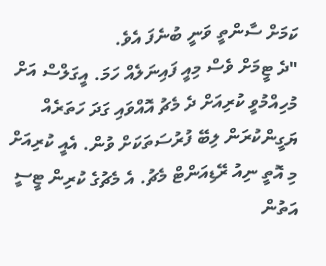ކަމަށް ސާންތީ ވަނީ ބުނެފަ އެވެ.
"ދެ ޓީމަށް ވެސް މިއީ ފައިނަލެއް ހަމަ. އީގަލްސް އަށް މުހިއްމުވީ ކުރިއަށް ދެ މެޗު އޮއްވައި ގަދަ ހަތަރެއް ޔަގީންކުރަން ލިބޭ ފުރުސަތަކަށް ވުން. އެއީ ކުރިއަށް މި އޮތީ ނިއު ރޭޑިއަންޓް މެޗު. އެ މެޗުގެ ކުރިން ޓީސީ އަތުން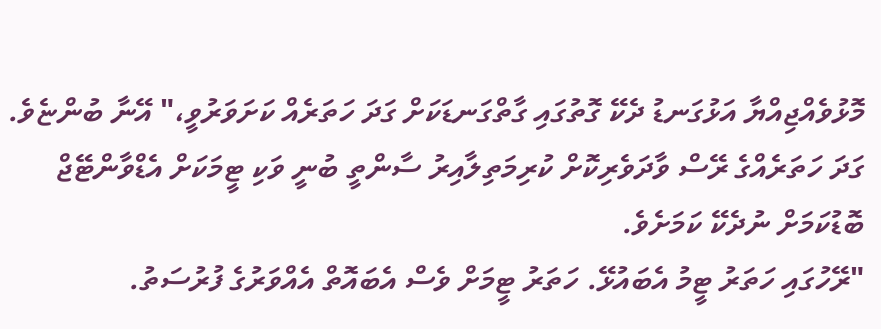މޮޅުވެއްޖިއްޔާ އަޅުގަނޑު ދެކޭ ގޮތުގައި ގާތްގަނޑަކަށް ގަދަ ހަތަރެއް ކަށަވަރުވީ،" އޭނާ ބުންޏެވެ.
ގަދަ ހަތަރެއްގެ ރޭސް ވާދަވެރިކޮށް ކުރިމަތިލާއިރު ސާންތީ ބުނީ ވަކި ޓީމަކަށް އެޑްވާންޓޭޖް ބޮޑުކަމަށް ނުދެކޭ ކަމަށެވެ.
"ރޭހުގައި ހަތަރު ޓީމު އެބައުޅޭ. ހަތަރު ޓީމަށް ވެސް އެބައޮތް އެއްވަރުގެ ފުރުސަތު.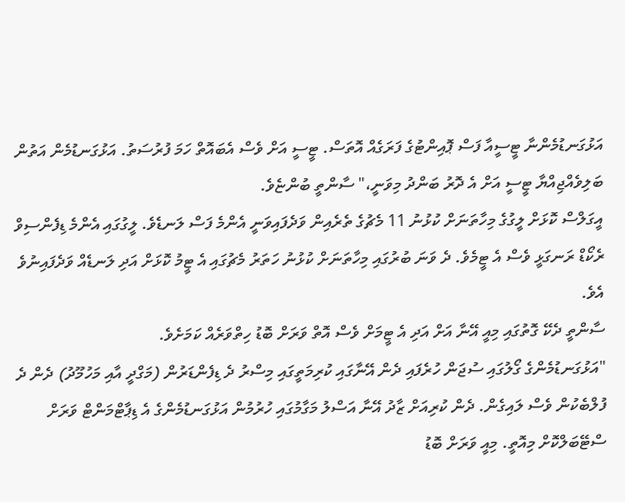އަޅުގަނޑުމެންނާ ޓީސީއާ ފަސް ޕޮއިންޓުގެ ފަރަގެއް އޮތަސް. ޓީސީ އަށް ވެސް އެބައޮތް ހަމަ ފުރުސަތު. އަޅުގަނޑުމެން އަތުން ބަލިވެއްޖިއްޔާ ޓީސީ އަށް އެ ދޮރު ބަންދު މިވަނީ،" ސާންތީ ބުންޏެވެ.
އީގަލްސް ކޮޅަށް ލީގުގެ މިހާތަނަށް ކުޅުނު 11 މެޗުގެ ތެރެއިން ވަދެފައިވަނީ އެންމެ ފަސް ލަނޑެވެ. ލީގުގައި އެންމެ ޑިފެންސިވް ރެކޯޑް ރަނގަޅީ ވެސް އެ ޓީމެވެ. ދެ ވަނަ ބުރުގައި މިހާތަނަށް ކުޅުނު ހަތަރު މެޗުގައި އެ ޓީމު ކޮޅަށް އަދި ލަނޑެއް ވަދެފައިނުވެ އެވެ.
ސާންތީ ދެކޭ ގޮތުގައި މިއީ އޭނާ އަށް އަދި އެ ޓީމަށް ވެސް އޮތް ވަރަށް ބޮޑު ހިތްވަރެއް ކަމަށެވެ.
"އަޅުގަނޑުމެންގެ ގޯލުގައި ސުޖަން ހުރެފައި ދެން އޭނާގައި ކުރިމަތީގައި މިސްރު ދެ ޑިފެންޑަރުން (މަގްދީ އާއި މަހުމޫދު) ދެން ދެ ފުލްބެކުން ވެސް ލައިގެން. ދެން ކުރިއަށް ޒާދު އޭނާ އަސްލު މަގާމުގައި ހުރުމުން އަޅުގަނޑުމެންގެ އެ ޑިޕާޓްމަންޓް ވަރަށް ސްޓޭބަލްކޮށް މިއޮތީ. މިއީ ވަރަށް ބޮޑު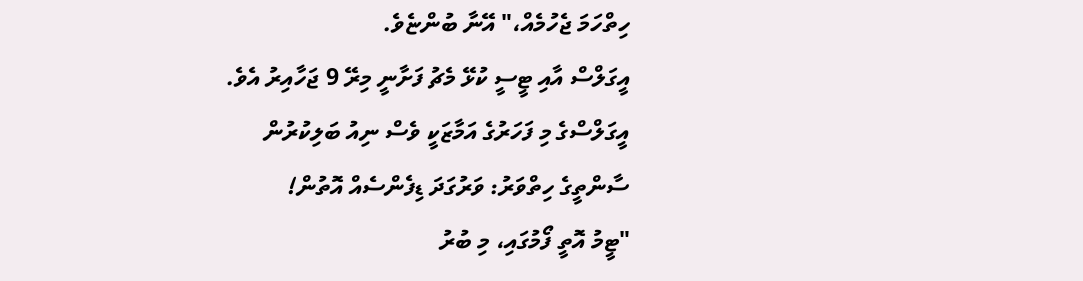ހިތްހަމަ ޖެހުމެއް،" އޭނާ ބުންޏެވެ.
އީގަލްސް އާއި ޓީސީ ކުޅޭ މެޗު ފަށާނީ މިރޭ 9 ޖަހާއިރު އެވެ.
އީގަލްސްގެ މި ފަހަރުގެ އަމާޒަކީ ވެސް ނިއު ބަލިކުރުން
ސާންތީގެ ހިތްވަރު: ވަރުގަދަ ޑިފެންސެއް އޮތުން!
"ޓީމު އޮތީ ފޯމުގައި، މި ބުރު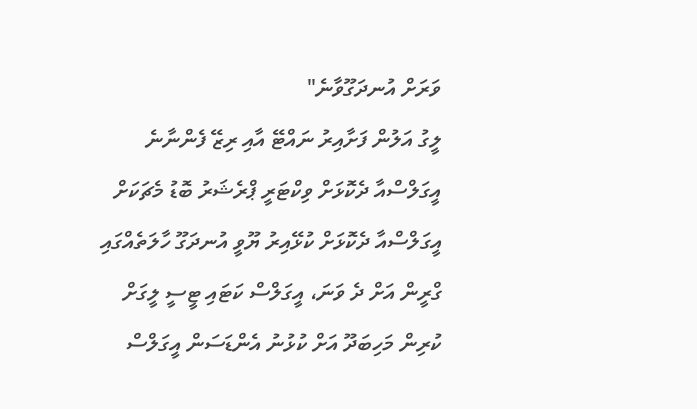ވަރަށް އުނދަގޫވާނެ"
ލީގު އަލުން ފަށާއިރު ނައްޓޭ އާއި ރިޒޭ ފެންނާނެ
އީގަލްސްއާ ދެކޮޅަށް ވިކްޓަރީ ޕްރެޝަރު ބޮޑު މެޗަކަށް
އީގަލްސްއާ ދެކޮޅަށް ކުޅޭއިރު ޔޫވީ އުނދަގޫ ހާލަތެއްގައި
ގްރީން އަށް ދެ ވަނަ، އީގަލްސް ކަޓައި ޓީސީ ލީގަށް
ކުރިން މަހިބަދޫ އަށް ކުޅުނު އެންޑަސަން އީގަލްސް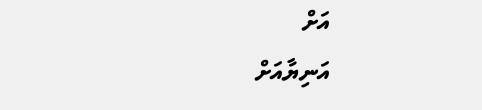އަށް
އަނިޔާއަށް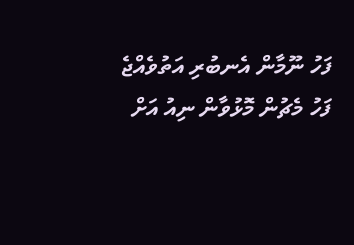ފަހު ނޫމާން އެނބުރި އަތުވެއްޖެ
ފަހު މެޗުން މޮޅުވާން ނިއު އަށް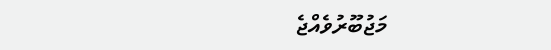މަޖުބޫރުވެއްޖެ